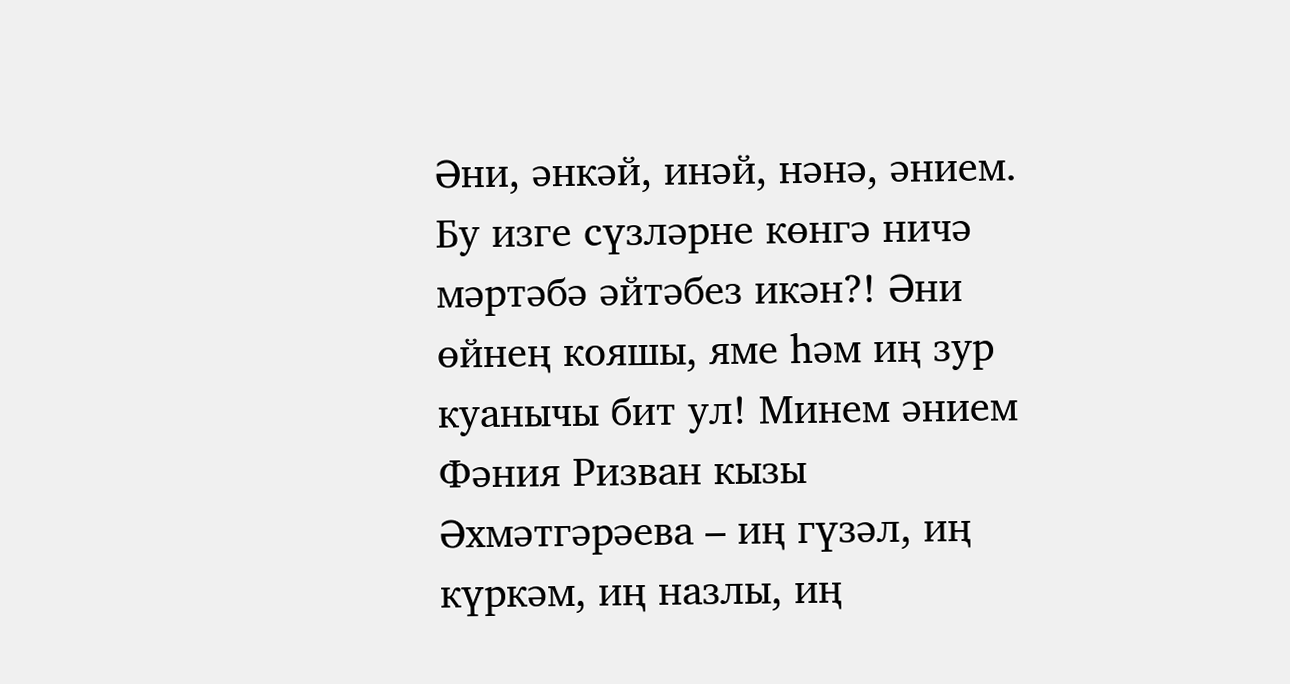Әни, әнкәй, инәй, нәнә, әнием. Бу изге сүзләрне көнгә ничә мәртәбә әйтәбез икән?! Әни өйнең кояшы, яме һәм иң зур куанычы бит ул! Минем әнием Фәния Ризван кызы Әхмәтгәрәева – иң гүзәл, иң күркәм, иң назлы, иң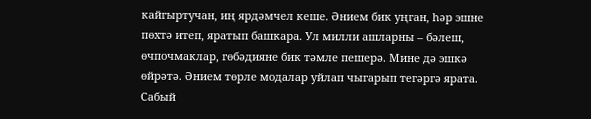кайгыртучан, иң ярдәмчел кеше. Әнием бик уңган, һәр эшне пөхтә итеп, яратып башкара. Ул милли ашларны – бәлеш, өчпочмаклар, гөбәдияне бик тәмле пешерә. Мине дә эшкә өйрәтә. Әнием төрле модалар уйлап чыгарып тегәргә ярата. Сабый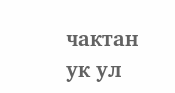чактан ук ул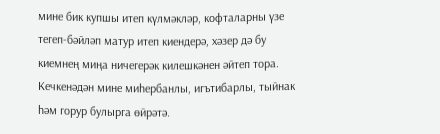мине бик купшы итеп күлмәкләр, кофталарны үзе тегеп-бәйләп матур итеп киендерә, хәзер дә бу киемнең миңа ничегерәк килешкәнен әйтеп тора. Кечкенәдән мине миһербанлы, игътибарлы, тыйнак һәм горур булырга өйрәтә.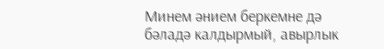Минем әнием беркемне дә бәладә калдырмый, авырлык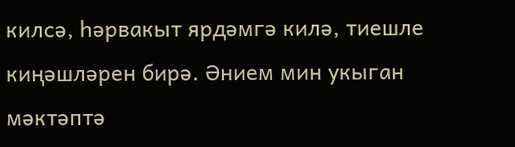килсә, һәрвакыт ярдәмгә килә, тиешле киңәшләрен бирә. Әнием мин укыган мәктәптә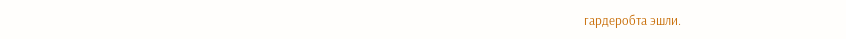гардеробта эшли.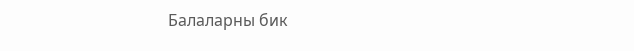Балаларны бик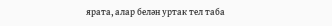ярата, алар белән уртак тел таба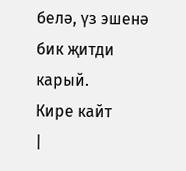белә, үз эшенә бик җитди карый.
Кире кайт
|